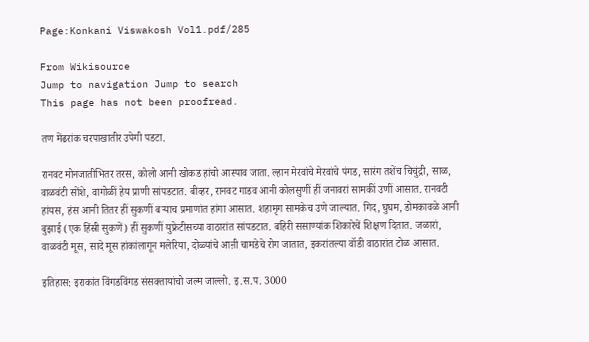Page:Konkani Viswakosh Vol1.pdf/285

From Wikisource
Jump to navigation Jump to search
This page has not been proofread.

तण मेंढरांक चरपाखातीर उपेगी पडटा.

रानवट मोनजातीभितर तरस, कोलो आनी खोकड हांचो आस्पाव जाता. ल्हान मेरवांचे मेरवांचे पंगड, सारंग तशेंच चिचुंद्री, साळ, वाळवंटी सोंशे, वागोळीं हेय प्राणी सांपडटात. बीव्हर, रानवट गाडव आनी कोलसुणीं हीं जनावरां सामकीं उणीं आसात. रानवटी हांयस, हंस आनी तितर हीं सुकणीं बऱ्याच प्रमाणांत हांगा आसात. शहामृग सामकेच उणे जाल्यात. गिद, घुघम, डोमकावळे आनी बुझाई (एक हिंस्री सुकणें) हीं सुकणीं युफ्रेटीसच्या वाठारांत सांपडटात. बहिरी ससाण्यांक शिकारेचें शिक्षण दितात. जळारां, वाळवंटी मूस, सादे मूस हांकांलागून मलेरिया, दोळ्यांचे आऩी चामडेचे रोग जातात, इकरांतल्या वॉडी वाठारांत टोळ आसात.

इतिहास: इराकांत विंगडविंगड संसक्तायांचो जल्म जाल्लो. इ.स.प. 3000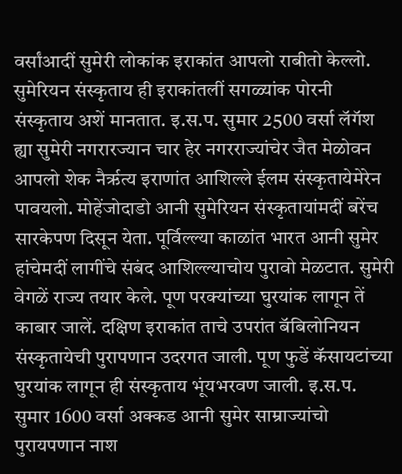वर्सांआदीं सुमेरी लोकांक इराकांत आपलो राबीतो केल्लो. सुमेरियन संस्कृताय ही इराकांतलीं सगळ्यांक पोरनी संस्कृताय अशें मानतात. इ.स.प. सुमार 2500 वर्सा लॅगॅश ह्या सुमेरी नगरारज्यान चार हेर नगरराज्यांचेर जैत मेळोवन आपलो शेक नैर्ऋत्य इराणांत आशिल्ले ईलम संस्कृतायेमेरेन पावयलो. मोहेंजोदाडो आनी सुमेरियन संस्कृतायांमदीं बरेंच सारकेपण दिसून येता. पूर्विल्ल्या काळांत भारत आनी सुमेर हांचेमदीं लागींचे संबंद आशिल्ल्याचोय पुरावो मेळटात. सुमेरी वेगळें राज्य तयार केले. पूण परक्यांच्या घुरयांक लागून तें काबार जालें. दक्षिण इराकांत ताचे उपरांत बॅबिलोनियन संस्कृतायेची पुरापणान उदरगत जाली. पूण फुडें कॅसायटांच्या घुरयांक लागून ही संस्कृताय भूंयभरवण जाली. इ.स.प. सुमार 1600 वर्सा अक्कड आनी सुमेर साम्राज्यांचो पुरायपणान नाश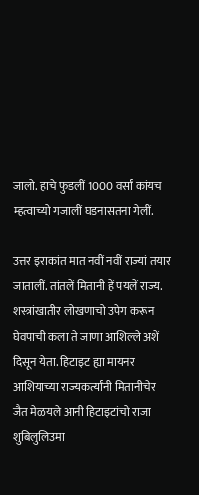जालो. हाचे फुडलीं 1000 वर्सां कांयच म्हत्वाच्यो गजालीं घडनासतना गेलीं.

उत्तर इराकांत मात नवीं नवीं राज्यां तयार जातालीं. तांतलें मितानी हें पयलें राज्य. शस्त्रांखातीर लोखणाचो उपेग करून घेवपाची कला ते जाणा आशिल्ले अशें दिसून येता. हिटाइट ह्या मायनर आशियाच्या राज्यकर्त्यांनी मितानीचेर जैत मेळयले आनी हिटाइटांचो राजा शुबिलुलिउमा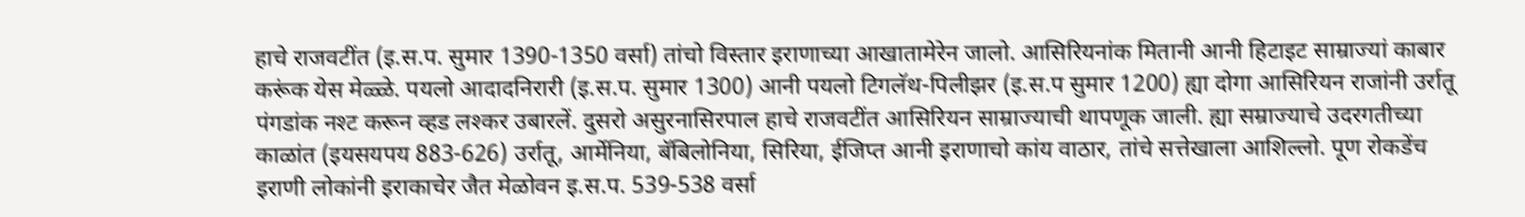हाचे राजवटींत (इ.स.प. सुमार 1390-1350 वर्सा) तांचो विस्तार इराणाच्या आखातामेरेन जालो. आसिरियनांक मितानी आनी हिटाइट साम्राज्यां काबार करूंक येस मेळ्ळे. पयलो आदादनिरारी (इ.स.प. सुमार 1300) आनी पयलो टिगलॅथ-पिलीझर (इ.स.प सुमार 1200) ह्या दोगा आसिरियन राजांनी उर्रातू पंगडांक नश्ट करून व्हड लश्कर उबारलें. दुसरो असुरनासिरपाल हाचे राजवटींत आसिरियन साम्राज्याची थापणूक जाली. ह्या सम्राज्याचे उदरगतीच्या काळांत (इयसयपय 883-626) उर्रातू, आर्मेनिया, बॅबिलोनिया, सिरिया, ईजिप्त आनी इराणाचो कांय वाठार, तांचे सत्तेखाला आशिल्लो. पूण रोकडेंच इराणी लोकांनी इराकाचेर जैत मेळोवन इ.स.प. 539-538 वर्सा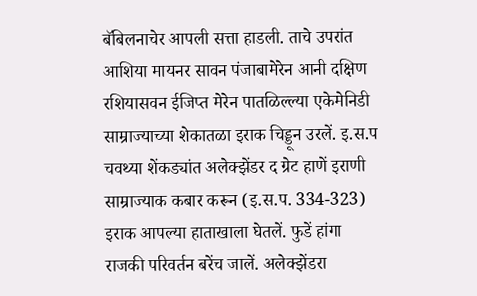बॅबिलनाचेर आपली सत्ता हाडली. ताचे उपरांत आशिया मायनर सावन पंजाबामेरेन आनी दक्षिण रशियासवन ईजिप्त मेरेन पातळिल्ल्या एकेमेनिडी साम्राज्याच्या शेकातळा इराक चिड्डून उरलें. इ.स.प चवथ्या शेंकड्यांत अलेक्झेंडर द ग्रेट हाणें इराणी साम्राज्याक कबार करून (इ.स.प. 334-323) इराक आपल्या हाताखाला घेतलें. फुडें हांगा राजकी परिवर्तन बरेंच जालें. अलेक्झेंडरा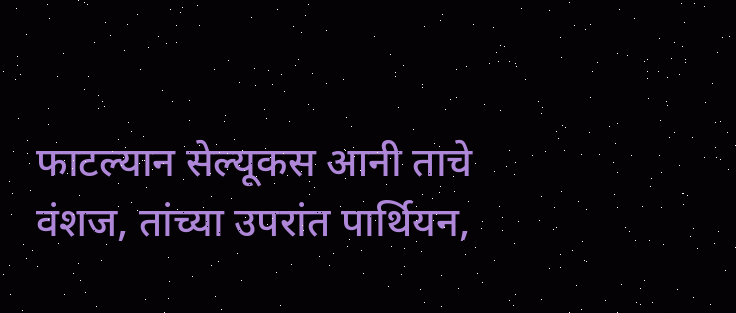फाटल्यान सेल्यूकस आनी ताचे वंशज, तांच्या उपरांत पार्थियन,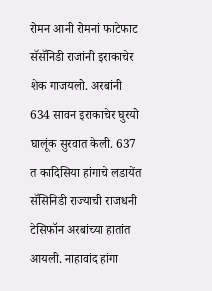रोमन आनी रोमनां फाटेफाट सॅसॅनिडी राजांनी इराकाचेर शेक गाजयलो. अरबांनी 634 सावन इराकाचेर घुरयो घालूंक सुरवात केली. 637 त कादिसिया हांगाचे लडायेंत सॅसिनिडी राज्याची राजधनी टेसिफॉन अरबांच्या हातांत आयली. नाहावांद हांगा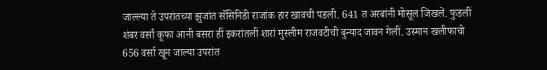जाल्ल्या ते उपरांतच्या झुजांत सॅसिनिडी राजांक हार खावची पडली. 641 त अरबांनी मोसूल जिखलें. फुडलीं शंबर वर्सां कूफा आनी बसरा हीं इकरांतलीं शारां मुस्लीम राजवटीची बुन्याद जावन गेलीं. उस्मान खलीफाचो 656 वर्सा खून जाल्या उपरांत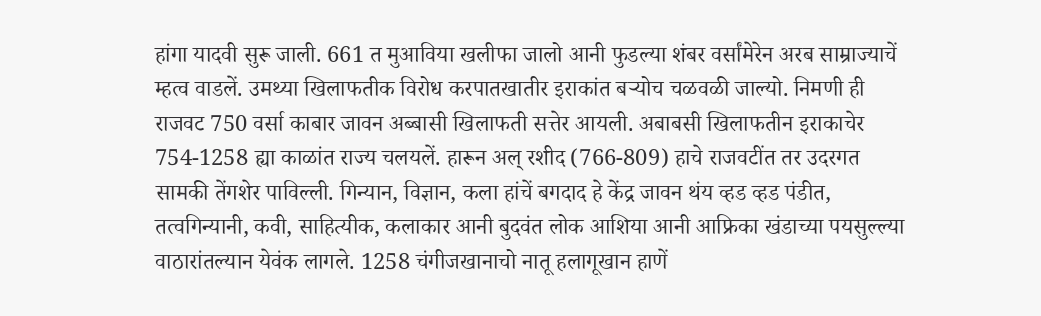हांगा यादवी सुरू जाली. 661 त मुआविया खलीफा जालो आनी फुडल्या शंबर वर्सांमेरेन अरब साम्राज्याचें म्हत्व वाडलें. उमथ्या खिलाफतीक विरोध करपातखातीर इराकांत बऱ्योच चळवळी जाल्यो. निमणी ही राजवट 750 वर्सा काबार जावन अब्बासी खिलाफती सत्तेर आयली. अबाबसी खिलाफतीन इराकाचेर 754-1258 ह्या काळांत राज्य चलयलें. हारून अल् रशीद (766-809) हाचे राजवटींत तर उदरगत सामकी तेंगशेर पाविल्ली. गिन्यान, विज्ञान, कला हांचें बगदाद हे केंद्र जावन थंय व्हड व्हड पंडीत, तत्वगिन्यानी, कवी, साहित्यीक, कलाकार आनी बुदवंत लोक आशिया आनी आफ्रिका खंडाच्या पयसुल्ल्या वाठारांतल्यान येवंक लागले. 1258 चंगीजखानाचो नातू हलागूखान हाणें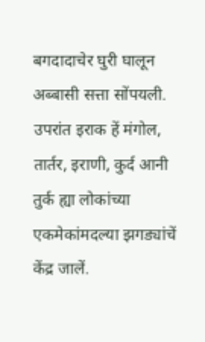बगदादाचेर घुरी घालून अब्बासी सत्ता सोंपयली. उपरांत इराक हें मंगोल, तार्तर, इराणी, कुर्द आनी तुर्क ह्या लोकांच्या एकमेकांमदल्या झगड्यांचें केंद्र जालें.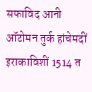सफाविद आनी ऑटोमन तुर्क हांचेमदीं इराकाविशीं 1514 त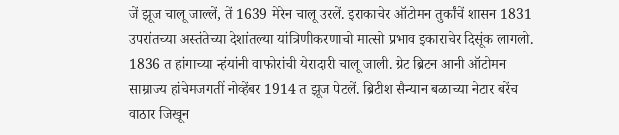जें झूज चालू जाल्लें, तें 1639 मेरेन चालू उरलें. इराकाचेर ऑटोमन तुर्कांचें शासन 1831 उपरांतच्या अस्तंतेच्या देशांतल्या यांत्रिणीकरणाचो मात्सो प्रभाव इकाराचेर दिसूंक लागलो. 1836 त हांगाच्या न्हंयांनी वाफोरांची येरादारी चालू जाली. ग्रेट ब्रिटन आनी ऑटोमन साम्राज्य हांचेमजगतीं नोव्हेंबर 1914 त झूज पेटलें. ब्रिटीश सैन्यान बळाच्या नेटार बरेंच वाठार जिखून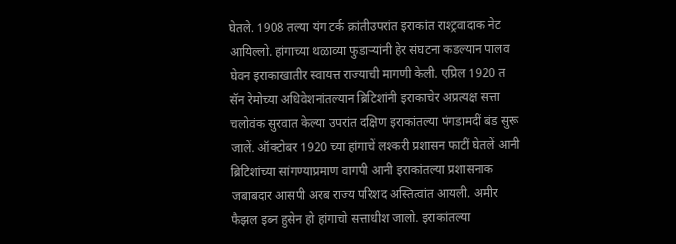घेतले. 1908 तल्या यंग टर्क क्रांतीउपरांत इराकांत राश्ट्रवादाक नेट आयिल्लो. हांगाच्या थळाव्या फुडाऱ्यांनी हेर संघटना कडल्यान पालव घेवन इराकाखातीर स्वायत्त राज्याची मागणी केली. एप्रिल 1920 त सॅन रेमोच्या अधिवेशनांतल्यान ब्रिटिशांनी इराकाचेर अप्रत्यक्ष सत्ता चलोवंक सुरवात केल्या उपरांत दक्षिण इराकांतल्या पंगडामदीं बंड सुरू जालें. ऑक्टोबर 1920 च्या हांगाचें लश्करी प्रशासन फाटीं घेतलें आनी ब्रिटिशांच्या सांगण्याप्रमाण वागपी आनी इराकांतल्या प्रशासनाक जबाबदार आसपी अरब राज्य परिशद अस्तित्वांत आयली. अमीर फैझल इब्न हुसेन हो हांगाचो सत्ताधीश जालो. इराकांतल्या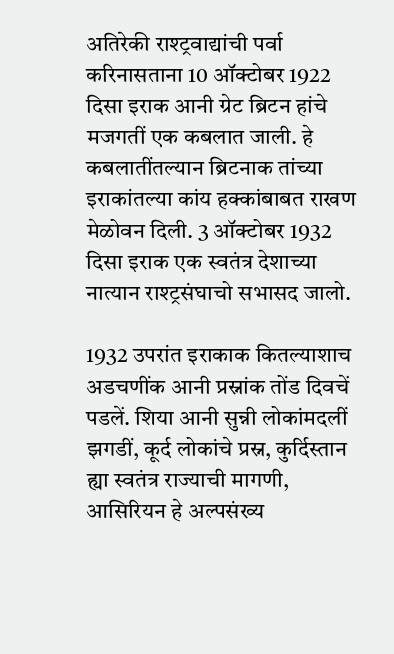अतिरेकी राश्ट्रवाद्यांची पर्वा करिनासताना 10 ऑक्टोबर 1922 दिसा इराक आनी ग्रेट ब्रिटन हांचे मजगतीं एक कबलात जाली. हे कबलातींतल्यान ब्रिटनाक तांच्या इराकांतल्या कांय हक्कांबाबत राखण मेळोवन दिली. 3 ऑक्टोबर 1932 दिसा इराक एक स्वतंत्र देशाच्या नात्यान राश्ट्रसंघाचो सभासद जालो.

1932 उपरांत इराकाक कितल्याशाच अडचणींक आनी प्रस्नांक तोंड दिवचें पडलें. शिया आनी सुन्नी लोकांमदलीं झगडीं, कूर्द लोकांचे प्रस्न, कुर्दिस्तान ह्या स्वतंत्र राज्याची मागणी, आसिरियन हे अल्पसंख्य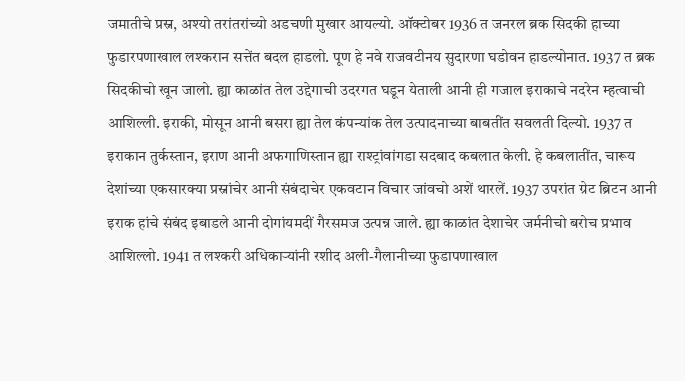जमातीचे प्रस्न, अश्यो तरांतरांच्यो अडचणी मुखार आयल्यो. ऑक्टोबर 1936 त जनरल ब्रक सिदकी हाच्या फुडारपणाखाल लश्करान सत्तेंत बदल हाडलो. पूण हे नवे राजवटीनय सुदारणा घडोवन हाडल्योनात. 1937 त ब्रक सिदकीचो खून जालो. ह्या काळांत तेल उद्देगाची उदरगत घडून येताली आनी ही गजाल इराकाचे नदरेन म्हत्वाची आशिल्ली. इराकी, मोसून आनी बसरा ह्या तेल कंपन्यांक तेल उत्पादनाच्या बाबतींत सवलती दिल्यो. 1937 त इराकान तुर्कस्तान, इराण आनी अफगाणिस्तान ह्या राश्ट्रांवांगडा सदबाद कबलात केली. हे कबलातींत, चारूय देशांच्या एकसारक्या प्रस्नांचेर आनी संबंदाचेर एकवटान विचार जांवचो अशें थारलें. 1937 उपरांत ग्रेट ब्रिटन आनी इराक हांचे संबंद इबाडले आनी दोगांयमदीं गैरसमज उत्पन्न जाले. ह्या काळांत देशाचेर जर्मनीचो बरोच प्रभाव आशिल्लो. 1941 त लश्करी अधिकाऱ्यांनी रशीद अली-गैलानीच्या फुडापणाखाल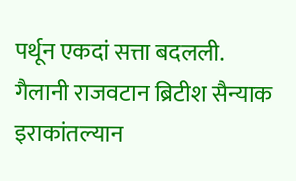पर्थून एकदां सत्ता बदलली. गैलानी राजवटान ब्रिटीश सैन्याक इराकांतल्यान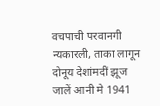वचपाची परवानगी न्यकारली, ताका लागून दोनूय देशांमदीं झूज जालें आनी मे 1941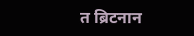त ब्रिटनान